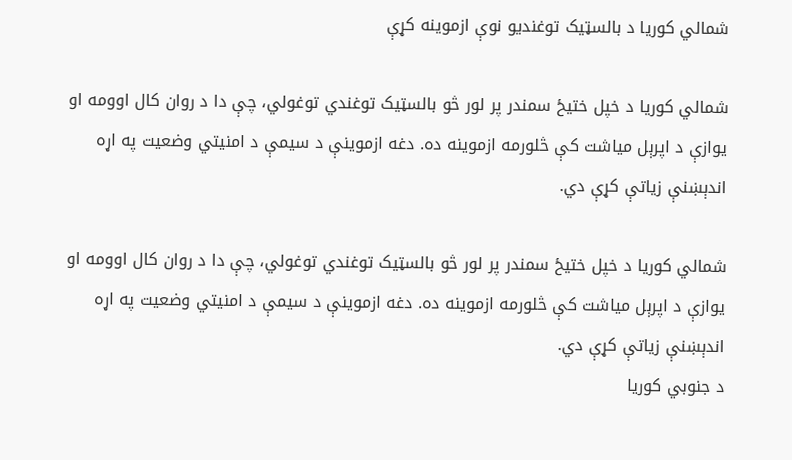شمالي کوریا د بالسټیک توغندیو نوې ازموینه کړې

شمالي کوریا د خپل ختیځ سمندر پر لور څو بالسټیک توغندي توغولي، چې دا د روان کال اوومه او یوازې د اپرېل میاشت کې څلورمه ازموینه ده. دغه ازموینې د سیمې د امنیتي وضعیت په اړه اندېښنې زیاتې کړې دي.

شمالي کوریا د خپل ختیځ سمندر پر لور څو بالسټیک توغندي توغولي، چې دا د روان کال اوومه او یوازې د اپرېل میاشت کې څلورمه ازموینه ده. دغه ازموینې د سیمې د امنیتي وضعیت په اړه اندېښنې زیاتې کړې دي.
د جنوبي کوریا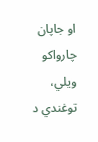او جاپان چارواکو ویلي، توغندي د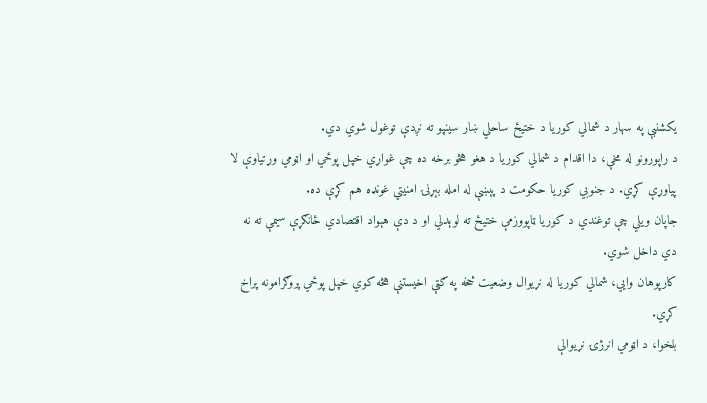یکشنبې په سهار د شمالي کوریا د ختیځ ساحلي ښار سینپو ته نږدې توغول شوي دي.
د راپورونو له مخې، دا اقدام د شمالي کوریا د هغو هڅو برخه ده چې غواړي خپل پوځي او اټومي وړتیاوې لا پیاوړې کړي. د جنوبي کوریا حکومت د پېښې له امله بېړنۍ امنیتي غونډه هم کړې ده.
جاپان ویلي چې توغندي د کوریا ټاپووزمې ختیځ ته لوېدلي او د دې هېواد اقتصادي ځانګړې سیمې ته نه دي داخل شوي.
کارپوهان وایي، شمالي کوریا له نړیوال وضعیت څخه په ګټې اخیستنې هڅه کوي خپل پوځي پروګرامونه پراخ کړي.
بلخوا، د اټومي انرژۍ نړیوالې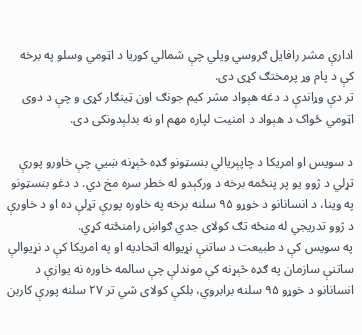ادارې مشر رافایل ګروسي ویلي چې شمالي کوریا د اټومي وسلو په برخه کې د پام وړ پرمختګ کړی دی.
تر دې وړاندې د دغه هېواد مشر کیم جونګ اون ټینګار کړی و چې د دوی اټومي ځواک د هېواد د امنیت لپاره مهم او نه بدلېدونکی دی.

د سویس او امریکا د چاپېریالي بنسټونو ګډه څېړنه ښيي چې خاورو پورې تړلي د ژوو یو پر پنځمه برخه د ورکېدو له خطر سره مخ دي. د دغو بنسټونو په وینا، د انسانانو د خوړو ۹۵ سلنه برخه په خاوره پورې تړلې ده او د خاورې د ژوو تدریجي له منځه تګ کولای جدي ګواښ رامنځته کړي.
په سویس کې د طبیعت د ساتنې نړیواله اتحادیه او په امریکا کې د نړیوالې ساتنې سازمان په ګډه څېړنه کې موندلې چې سالمه خاوره نه یوازې د انسانانو د خوړو ۹۵ سلنه برابروي، بلکې کولای شي تر ۲۷ سلنه پورې کاربن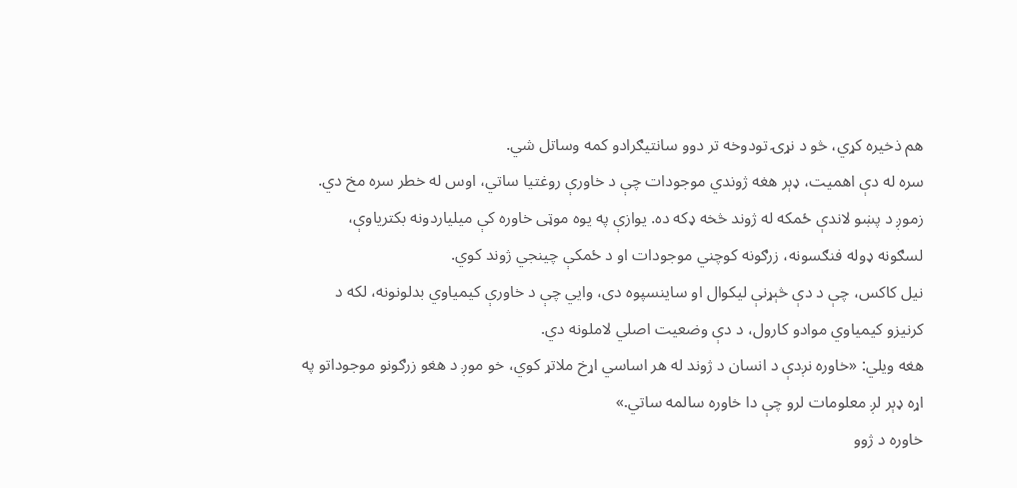هم ذخیره کړي، څو د نړۍ تودوخه تر دوو سانتيګرادو کمه وساتل شي.
سره له دې اهمیت، ډېر هغه ژوندي موجودات چې د خاورې روغتیا ساتي، اوس له خطر سره مخ دي.
زموږ د پښو لاندې ځمکه له ژوند څخه ډکه ده. یوازې په یوه موټی خاوره کې میلیاردونه بکتریاوې، لسګونه ډوله فنګسونه، زرګونه کوچني موجودات او د ځمکې چینجي ژوند کوي.
نیل کاکس، چې د دې څېړنې لیکوال او ساینسپوه دی، وایي چې د خاورې کیمیاوي بدلونونه، لکه د کرنیزو کیمیاوي موادو کارول، د دې وضعیت اصلي لاملونه دي.
هغه ویلي: «خاوره نږدې د انسان د ژوند له هر اساسي اړخ ملاتړ کوي، خو موږ د هغو زرګونو موجوداتو په اړه ډېر لږ معلومات لرو چې دا خاوره سالمه ساتي.»
خاوره د ژوو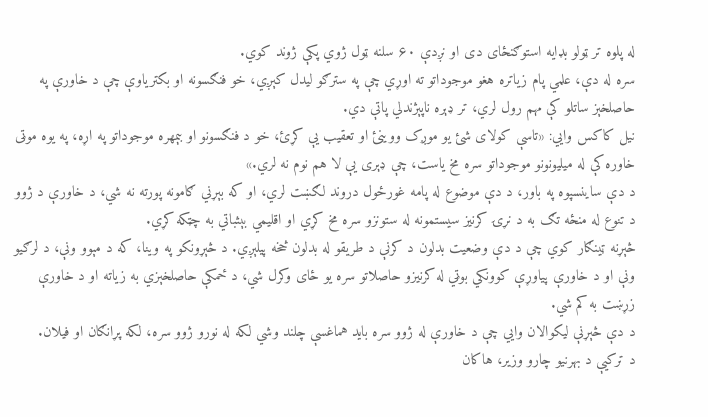له پلوه تر ټولو بډایه استوګنځای دی او نږدې ۶۰ سلنه ټول ژوي پکې ژوند کوي.
سره له دې، علمي پام زیاتره هغو موجوداتو ته اوړي چې په سترګو لیدل کېږي، خو فنګسونه او بکتریاوې چې د خاورې په حاصلخېز ساتلو کې مهم رول لري، تر ډېره ناپېژندلي پاتې دي.
نیل کاکس وایي: «تاسې کولای شئ یو موږک ووینئ او تعقیب یې کړئ، خو د فنګسونو او بېمهره موجوداتو په اړه، په یوه موټی خاوره کې له میلیونونو موجوداتو سره مخ یاست، چې ډېری یې لا هم نوم نه لري.»
د دې ساینسپوه په باور، د دې موضوع له پامه غورځول دروند لګښت لري، او که بېړني ګامونه پورته نه شي، د خاورې د ژوو د تنوع له منځه تګ به د نړۍ کرنیز سیستمونه له ستونزو سره مخ کړي او اقلیمي بېثباتي به چټکه کړي.
څېړنه ټینګار کوي چې د دې وضعیت بدلون د کرنې د طریقو له بدلون څخه پیلېږي. د څېړونکو په وینا، که د مېوو ونې، د لرګیو ونې او د خاورې پیاوړې کوونکي بوټي له کرنیزو حاصلاتو سره یو ځای وکرل شي، د ځمکې حاصلخېزي به زیاته او د خاورې زړښت به کم شي.
د دې څېړنې لیکوالان وایي چې د خاورې له ژوو سره باید هماغسې چلند وشي لکه له نورو ژوو سره، لکه پړانګان او فیلان.
د ترکیې د بهرنیو چارو وزیر، هاکان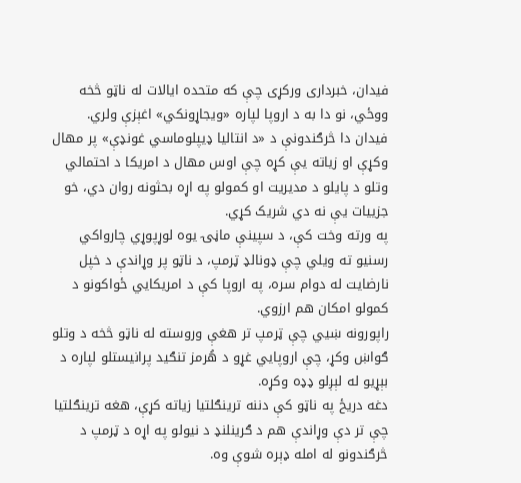فیدان، خبرداری ورکړی چې که متحده ایالات له ناټو څخه ووځي، نو دا به د اروپا لپاره «ویجاړونکي» اغېزې ولري.
فیدان دا څرګندونې د «د انتالیا ډیپلوماسي غونډې» پر مهال وکړې او زیاته یې کړه چې اوس مهال د امریکا د احتمالي وتلو د پایلو د مدیریت او کمولو په اړه بحثونه روان دي، خو جزییات یې نه دي شریک کړي.
په ورته وخت کې، د سپینې ماڼۍ یوه لوړپوړي چارواکي رسنیو ته ویلي چې ډونالډ ټرمپ، د ناټو پر وړاندې د خپل نارضایت له دوام سره، په اروپا کې د امریکایي ځواکونو د کمولو امکان هم ارزوي.
راپورونه ښيي چې ټرمپ تر هغې وروسته له ناټو څخه د وتلو ګواښ وکړ، چې اروپایي غړو د هُرمز تنګيد پرانیستلو لپاره د بېړیو له لېږلو ډډه وکړه.
دغه دریځ په ناټو کې دننه ترینګلتیا زیاته کړې، هغه ترینګلتیا چې تر دې وړاندې هم د ګرینلنډ د نیولو په اړه د ټرمپ د څرګندونو له امله ډېره شوې وه.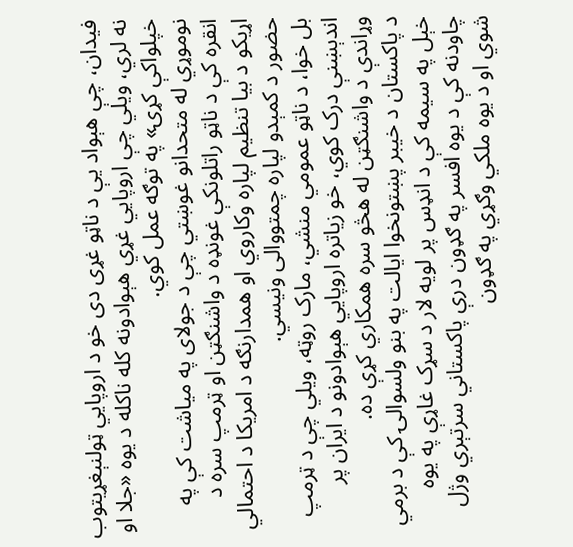فیدان، چې هېواد یې د ناټو غړی دی خو د اروپايي ټولنېغړیتوب نه لري، ویلي چې اروپایي غړي هېوادونه کله ناکله د یوه «جلا او خپلواکې کړۍ» په توګه عمل کوي.
نوموړي له متحدانو غوښتي چې د جولای په میاشت کې په انقره کې د ناټو راتلونکې غونډه د واشنګټن او ټرمپ سره د اړیکو د بیا تنظیم لپاره وکاروي او همدارنګه د امریکا د احتمالي حضور د کمېدو لپاره چمتووالی ونیسي.
بل خوا، د ناټو عمومي منشي، مارک روټه، ویلي چې د ټرمپ اندېښنې درک کوي، خو زیاتره اروپایي هېوادونو د ایران پر وړاندې د واشنګټن له هڅو سره همکاري کړې ده.
د پاکستان د خیبر پښتونخوا ایالت په بنو ولسوالۍ کې د برمي خېل په سیمه کې د انډس پر لویه لار د سړک غاړې په یوه چاودنه کې د یوه افسر په ګډون درې پاکستاني سرتېري وژل شوي او د یوه ملکي وګړي په ګډون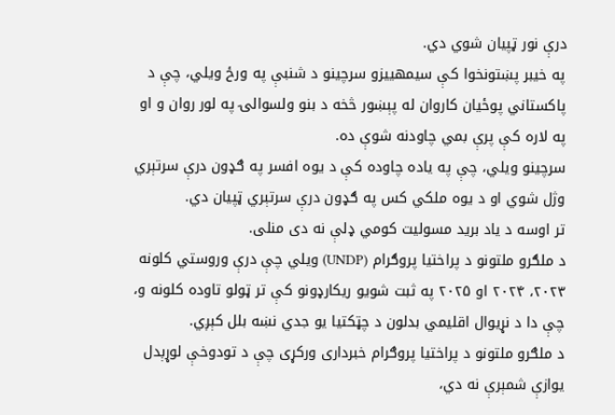درې نور ټپیان شوي دي.
په خیبر پښتونخوا کې سیمهييزو سرچینو د شنبې په ورځ ویلي، چې د پاکستاني پوځیان کاروان له پېښور څخه د بنو ولسوالۍ په لور روان و او په لاره کې پرې بمي چاودنه شوې ده.
سرچینو ویلي، چې په یاده چاوده کې د یوه افسر په ګډون درې سرتېري وژل شوي او د یوه ملکي کس په ګډون درې سرتېري ټپیان دي.
تر اوسه د یاد برید مسولیت کومي ډلې نه دی منلی.
د ملګرو ملتونو د پراختیا پروګرام (UNDP) ویلي چې درې وروستي کلونه ۲۰۲۳، ۲۰۲۴ او ۲۰۲۵ په ثبت شويو ریکارډونو کې تر ټولو تاوده کلونه و، چې دا د نړیوال اقلیمي بدلون د چټکتیا یو جدي نښه بلل کېږي.
د ملګرو ملتونو د پراختیا پروګرام خبرداری ورکړی چې د تودوخې لوړېدل یوازې شمېرې نه دي،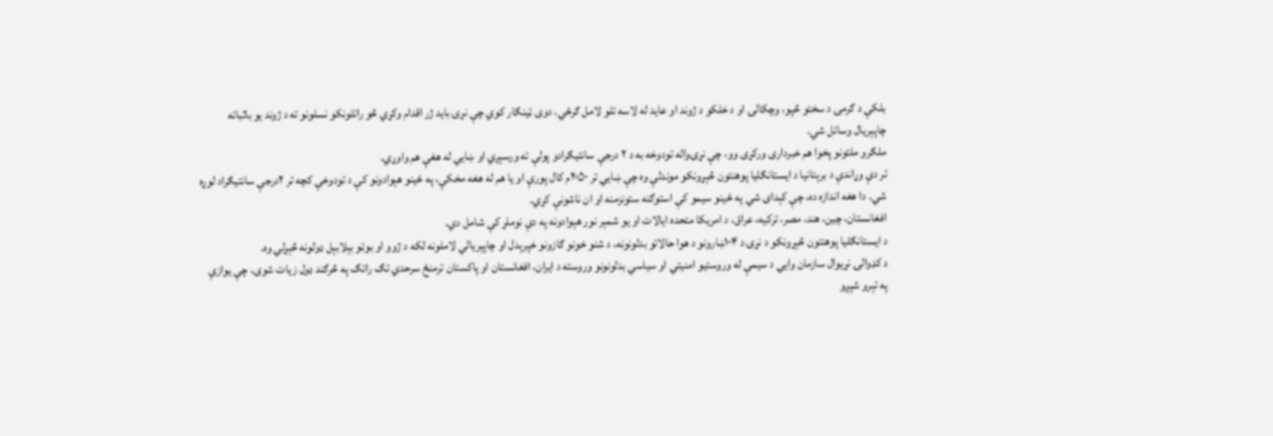بلکې د ګرمۍ د سختو څپو، وچکالۍ او د خلکو د ژوند او عاید له لاسه تلو لامل ګرځي. دوی ټینګار کوي چې نړۍ باید ژر اقدام وکړي څو راتلونکو نسلونو ته د ژوند یو باثباته چاپېریال وساتل شي.
ملګرو ملتونو پخوا هم خبرداری ورکړی وو، چې نړۍواله تودوخه به د ۲ درجې سانتيګرادو پولې ته ورسېږي او ښايي له هغې هم واوړي.
تر دې وړاندې د برېتانیا د ایستانګليا پوهنتون څېړونکو موندلې وه چې ښايي تر ۲۰۵۰م کال پورې او يا هم له هغه مخکې، په ځينو هېوادونو کې د تودوخې کچه تر ۲درجې سانتيګراد لوړه شي. دا هغه اندازه ده، چې کېدای شي په ځينو سيمو کې استوګنه ستونزمنه او ان ناشونې کړي.
افغانستان، چين، هند، مصر، ترکيه، عراق، د امريکا متحده ايالات او يو شمېر نور هېوادونه په دې نوملړ کې شامل دي.
د ایستانګليا پوهنتون څېړونکو د نړۍ د ۱۰۴ښارونو د هوا حالاتو بدلونونه، د شنو خونو ګازونو خپرېدل او چاپېريالي لاملونه لکه د ژوو او بوټو بېلابېل ډولونه څېړلي وه.
د کډوالۍ نړیوال سازمان وایي د سیمې له وروستیو امنیتي او سیاسي بدلونونو وروسته د ایران، افغانستان او پاکستان ترمنځ سرحدي تګ راتګ په څرګند ډول زیات شوی، چې یوازې په تېرو شپږو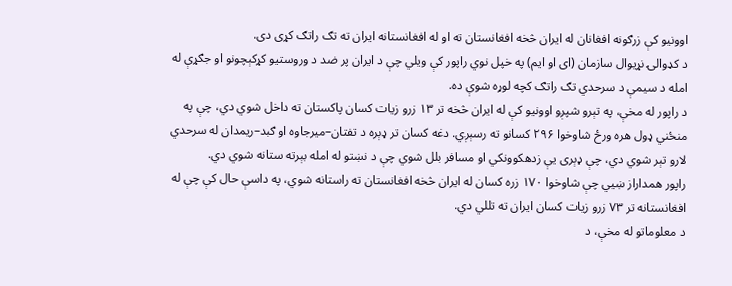اوونیو کې زرګونه افغانان له ایران څخه افغانستان ته او له افغانستانه ایران ته تګ راتګ کړی دی.
د کډوالۍ نړیوال سازمان (ای او ایم) په خپل نوي راپور کې ویلي چې د ایران پر ضد د وروستیو کړکېچونو او جګړې له امله د سیمې د سرحدي تګ راتګ کچه لوړه شوې ده.
د راپور له مخې، په تېرو شپږو اوونیو کې له ایران څخه تر ۱۳ زرو زیات کسان پاکستان ته داخل شوي دي، چې په منځني ډول هره ورځ شاوخوا ۲۹۶ کسانو ته رسېږي. دغه کسان تر ډېره د تفتان–میرجاوه او ګبد–ریمدان له سرحدي لارو تېر شوي دي، چې ډېری یې زدهکوونکي او مسافر بلل شوي چې د نښتو له امله بېرته ستانه شوي دي.
راپور همداراز ښيي چې شاوخوا ۱۷۰ زره کسان له ایران څخه افغانستان ته راستانه شوي، په داسې حال کې چې له افغانستانه تر ۷۳ زرو زیات کسان ایران ته تللي دي.
د معلوماتو له مخې، د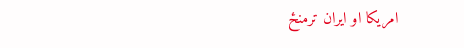امریکا او ایران ترمنځ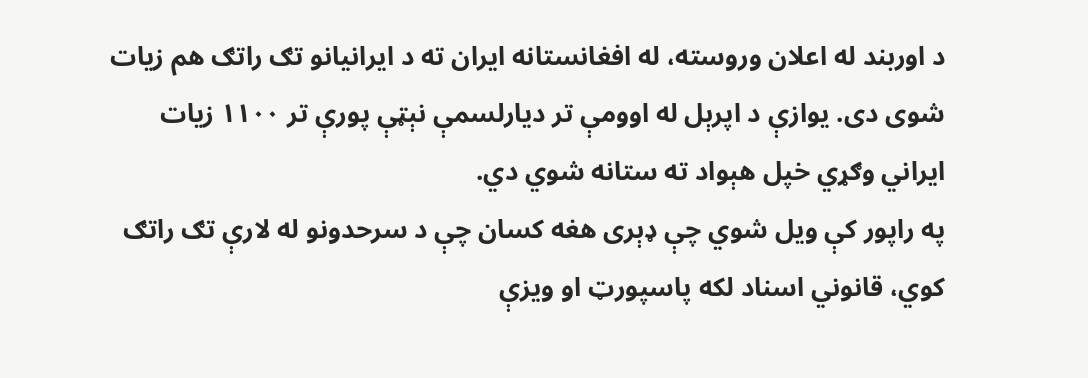د اوربند له اعلان وروسته، له افغانستانه ایران ته د ایرانیانو تګ راتګ هم زیات شوی دی. یوازې د اپرېل له اوومې تر دیارلسمې نېټې پورې تر ۱۱۰۰ زیات ایراني وګړي خپل هېواد ته ستانه شوي دي.
په راپور کې ویل شوي چې ډېری هغه کسان چې د سرحدونو له لارې تګ راتګ کوي، قانوني اسناد لکه پاسپورټ او ویزې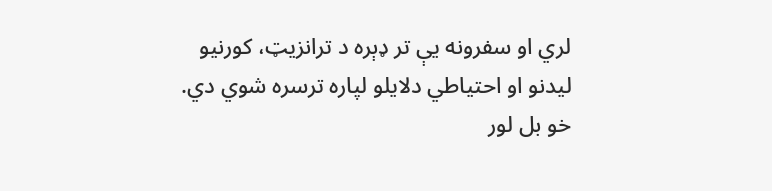لري او سفرونه یې تر ډېره د ترانزیټ، کورنیو لیدنو او احتیاطي دلایلو لپاره ترسره شوي دي.
خو بل لور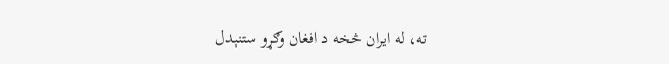ته، له ایران څخه د افغان وګړو ستنېدل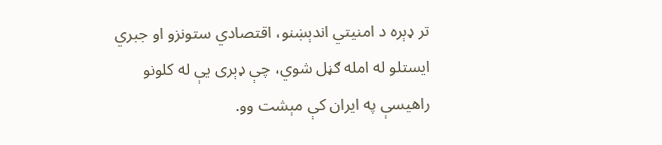تر ډېره د امنیتي اندېښنو، اقتصادي ستونزو او جبري ایستلو له امله ګڼل شوي، چې ډېری یې له کلونو راهیسې په ایران کې مېشت وو.